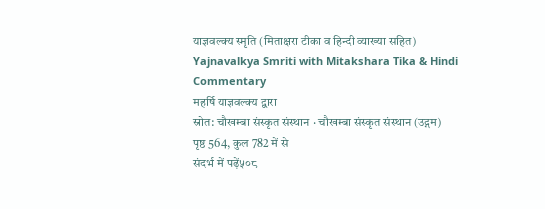याज्ञवल्क्य स्मृति (मिताक्षरा टीका व हिन्दी व्याख्या सहित)
Yajnavalkya Smriti with Mitakshara Tika & Hindi Commentary
महर्षि याज्ञवल्क्य द्वारा
स्रोत: चौखम्बा संस्कृत संस्थान · चौखम्बा संस्कृत संस्थान (उद्गम)
पृष्ठ 564, कुल 782 में से
संदर्भ में पढ़ें५०८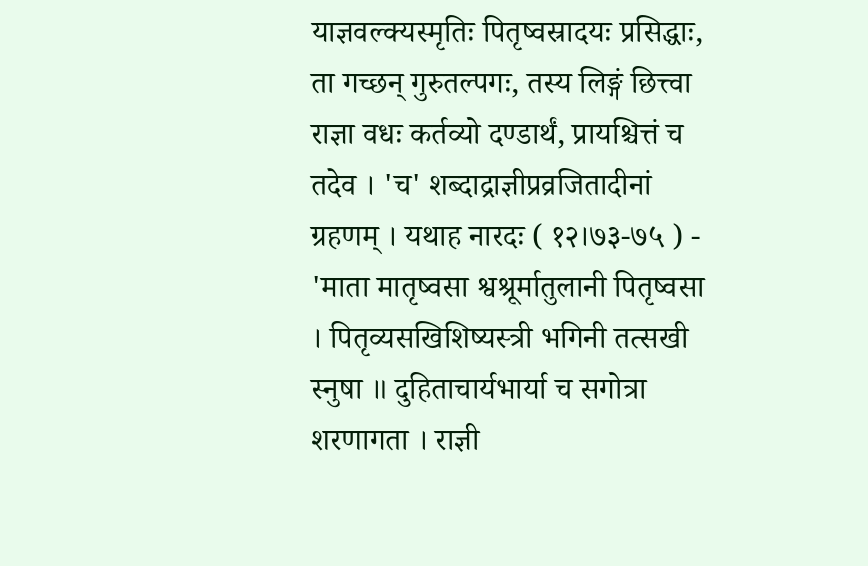याज्ञवल्क्यस्मृतिः पितृष्वस्रादयः प्रसिद्धाः, ता गच्छन् गुरुतल्पगः, तस्य लिङ्गं छित्त्वा राज्ञा वधः कर्तव्यो दण्डार्थं, प्रायश्चित्तं च तदेव । 'च' शब्दाद्राज्ञीप्रव्रजितादीनां ग्रहणम् । यथाह नारदः ( १२।७३-७५ ) - 'माता मातृष्वसा श्वश्रूर्मातुलानी पितृष्वसा । पितृव्यसखिशिष्यस्त्री भगिनी तत्सखी स्नुषा ॥ दुहिताचार्यभार्या च सगोत्रा शरणागता । राज्ञी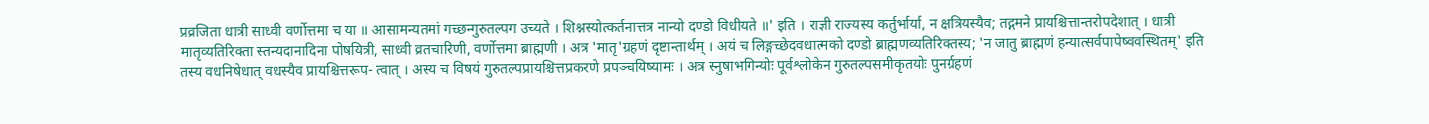प्रव्रजिता धात्री साध्वी वर्णोत्तमा च या ॥ आसामन्यतमां गच्छन्गुरुतल्पग उच्यते । शिश्नस्योत्कर्तनात्तत्र नान्यो दण्डो विधीयते ॥' इति । राज्ञी राज्यस्य कर्तुर्भार्या, न क्षत्रियस्यैव; तद्गमने प्रायश्चित्तान्तरोपदेशात् । धात्री मातृव्यतिरिक्ता स्तन्यदानादिना पोषयित्री, साध्वी व्रतचारिणी, वर्णोत्तमा ब्राह्मणी । अत्र 'मातृ'ग्रहणं दृष्टान्तार्थम् । अयं च लिङ्गच्छेदवधात्मको दण्डो ब्राह्मणव्यतिरिक्तस्य; 'न जातु ब्राह्मणं हन्यात्सर्वपापेष्ववस्थितम्' इति तस्य वधनिषेधात् वधस्यैव प्रायश्चित्तरूप- त्वात् । अस्य च विषयं गुरुतल्पप्रायश्चित्तप्रकरणे प्रपञ्चयिष्यामः । अत्र स्नुषाभगिन्योः पूर्वश्लोकेन गुरुतल्पसमीकृतयोः पुनर्ग्रहणं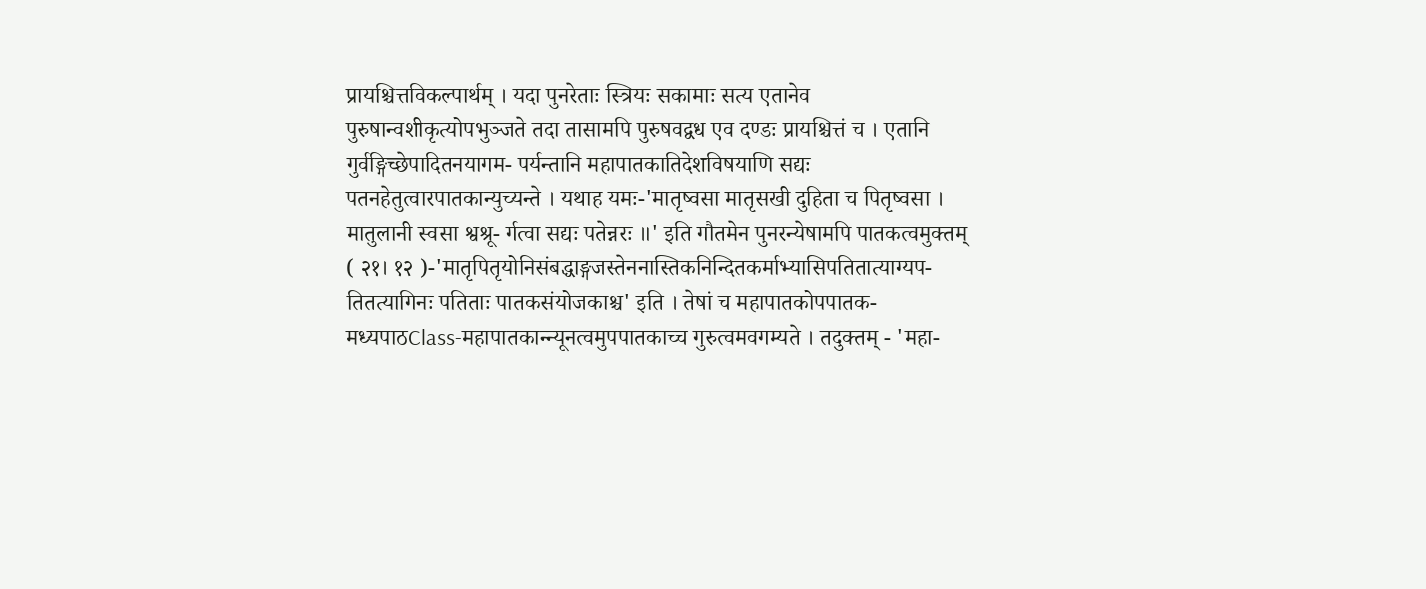प्रायश्चित्तविकल्पार्थम् । यदा पुनरेताः स्त्रियः सकामाः सत्य एतानेव पुरुषान्वशीकृत्योपभुञ्जते तदा तासामपि पुरुषवद्वध एव दण्डः प्रायश्चित्तं च । एतानि गुर्वङ्गिच्छेपादितनयागम- पर्यन्तानि महापातकातिदेशविषयाणि सद्यः पतनहेतुत्वारपातकान्युच्यन्ते । यथाह यमः-'मातृष्वसा मातृसखी दुहिता च पितृष्वसा । मातुलानी स्वसा श्वश्रू- र्गत्वा सद्यः पतेन्नरः ॥' इति गौतमेन पुनरन्येषामपि पातकत्वमुक्तम् ( २१। १२ )-'मातृपितृयोनिसंबद्धाङ्गजस्तेननास्तिकनिन्दितकर्माभ्यासिपतितात्याग्यप- तितत्यागिनः पतिताः पातकसंयोजकाश्च' इति । तेषां च महापातकोपपातक- मध्यपाठClass-महापातकान्न्यूनत्वमुपपातकाच्च गुरुत्वमवगम्यते । तदुक्तम् - 'महा-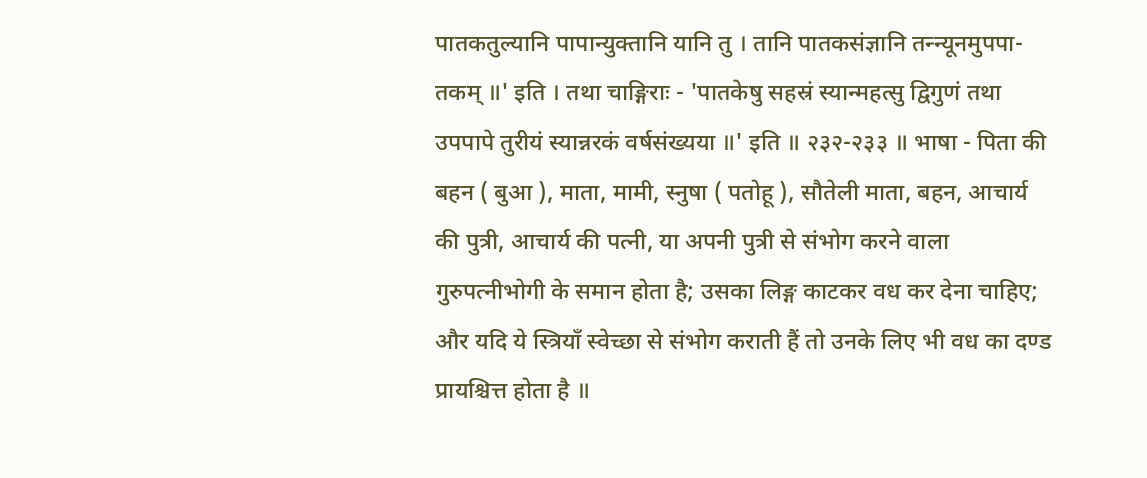पातकतुल्यानि पापान्युक्तानि यानि तु । तानि पातकसंज्ञानि तन्न्यूनमुपपा- तकम् ॥' इति । तथा चाङ्गिराः - 'पातकेषु सहस्रं स्यान्महत्सु द्विगुणं तथा उपपापे तुरीयं स्यान्नरकं वर्षसंख्यया ॥' इति ॥ २३२-२३३ ॥ भाषा - पिता की बहन ( बुआ ), माता, मामी, स्नुषा ( पतोहू ), सौतेली माता, बहन, आचार्य की पुत्री, आचार्य की पत्नी, या अपनी पुत्री से संभोग करने वाला गुरुपत्नीभोगी के समान होता है; उसका लिङ्ग काटकर वध कर देना चाहिए; और यदि ये स्त्रियाँ स्वेच्छा से संभोग कराती हैं तो उनके लिए भी वध का दण्ड प्रायश्चित्त होता है ॥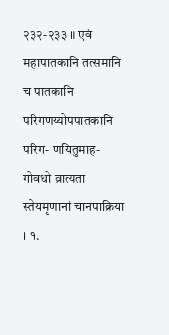२३२-२३३ ॥ एवं महापातकानि तत्समानि च पातकानि परिगणय्योपपातकानि परिग- णयितुमाह- गोवधो व्रात्यता स्तेयमृणानां चानपाक्रिया । १.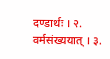दण्डार्थः । २. वर्मसंख्ययात् । ३.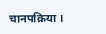चानपक्रिया ।